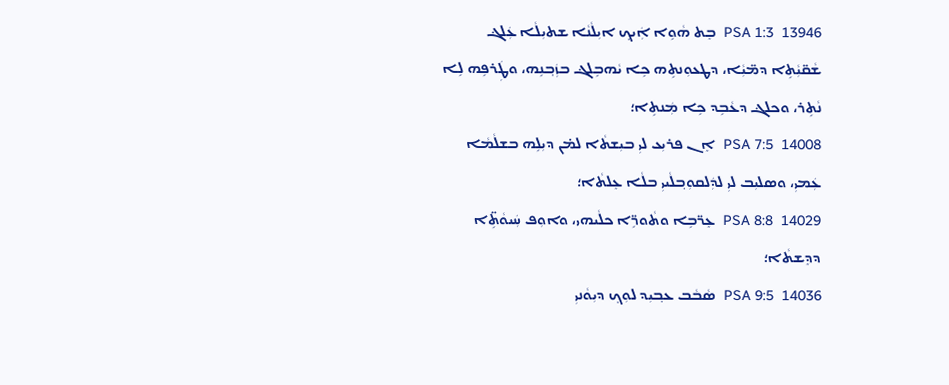13946  PSA 1:3  ܒܸܬ ܗܵܘܹܐ ܐܲܝܟ݂ ܐܝܼܠܵܢܵܐ ܫܬܝܼܠܵܐ ܥܲܠܔ ܫܵܩ̈ܝܼܵܬܹ‌ܐ ܕܡ̈ܝܼܵܐ، ܕܛܥܘܼܢܬܹܗ ܟܹܐ ܝܵܗܒܹܠܔ ܒܙܲܒ݂ܢܹܗ، ܘܛܲܪܦܹܗ ܠܹܐ ܢܵܬܹܪ، ܘܟܠܔ ܕܥܵܒܹܕ ܟܹܐ ܡܲܢܬܹ‌ܐ؛
14008  PSA 7:5  ܐܸܢ ܦܪܝܼܥ ܠܝܼ ܒܝܼܫܬܵ‌ܐ ܠܡ̇ܢ ܕܝܼܠܹܗ ܒܫܠܵܡܵܐ ܥܲܡܝܼ، ܘܣܠܝܼܒ ܠܝܼ ܠܕܲܠܩܘܼܒ݂ܠܵܝܝܼ ܒܠܵܐ ܥܸܠܬܵ‌ܐ؛
14029  PSA 8:8  ܥܸܪ̈ܒܹܐ ܘܬܵܘܪܹ̈ܐ ܟܠܵܝܗ‌ܝ، ܘܐܘܼܦ ܚܲܝܘܵܬܹ̈‌ܐ ܕܕܸܫܬܵ‌ܐ؛
14036  PSA 9:5  ܣܵܒܵܒ ܥܒ݂ܝܼܕ ܠܘܼܟ݂ ܕܝܼܘܵܢܝܼ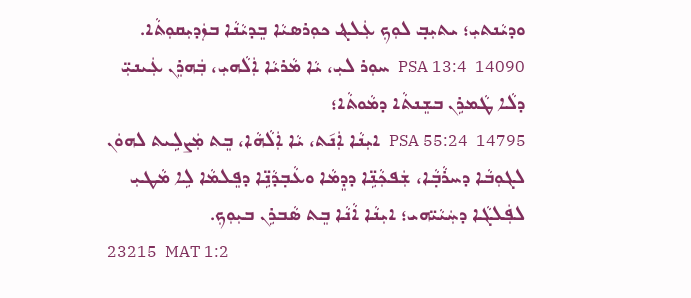ܘܕܝܵܢܬ‌ܝܼ؛ ܝܬܝܼܒ݂ ܠܘܼܟ݂ ܥܲܠܔ ܟܘܼܪܣܝܵܐ ܒܸܕܝܵܢܵܐ ܒܙܲܕܝܼܩܘܼܬܵ‌ܐ.
14090  PSA 13:4  ܚܘܼܪ ܠܝܼ، ܝܵܐ ܡܵܪܝܵܐ ܐܲܠܵܗ‌ܝܼ، ܒܲܗܪܸܢ ܥܲܝܢܝܼ̈ ܕܠܵܐ ܛܵܡܪܹܢ ܒܫܸܢܬܵ‌ܐ ܕܡܵܘܬܵ‌ܐ؛
14795  PSA 55:24  ܐܝܼܢܵܐ ܐܲܢ݇ܬ، ܝܵܐ ܐܲܠܵܗܵܐ، ܒܸܬ ܡܲܨܠܹܝܬ ܠܗܘܿܢ ܠܓܘܼܒܵܐ ܕܚܪܵܒ݂ܵܐ، ܫܲܦܟ݂ܵܢܹ̈ܐ ܕܕܸܡܵܐ ܘܥܵܒ݂ܕܵܢܹ̈ܐ ܕܦܸܠܡܵܐ ܠܹܐ ܡܵܛܝܼ ܠܦܲܠܓܵܐ ܕܚܲܝܵܝ̈ܗ‌ܝ؛ ܐܝܼܢܵܐ ܐܵܢܵܐ ܒܸܬ ܣܵܒܪܹܢ ܒܝܼܘܼܟ݂.
23215  MAT 1:2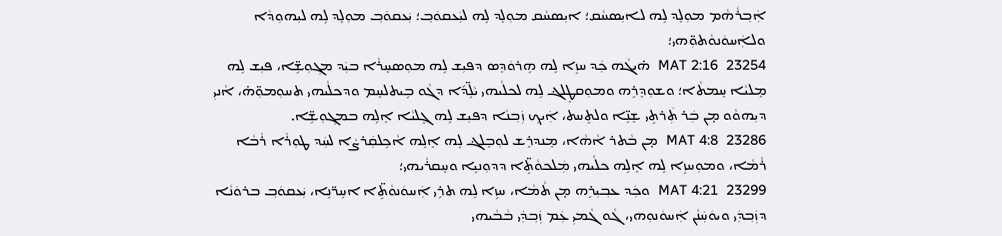ܐܲܒ݂ܪܵܗܵܡ ܡܘܼܠܸܕ ܠܹܗ ܠܐܝܼܣܚܵܩ؛ ܐܝܼܣܚܵܩ ܡܘܼܠܸܕ ܠܹܗ ܠܝܲܥܩܘܿܒ݂؛ ܝܲܥܩܘܿܒ݂ ܡܘܼܠܸܕ ܠܹܗ ܠܝܼܗܘܼܕܵܐ ܘܠܐܲܚܘܿܢܘܵܬܘܼ̈ܗ‌ܝ؛
23254  MAT 2:16  ܗ̇ܝܓܵܗ ܟܲܕ ܚܙܹܐ ܠܹܗ ܗܹܪܘܿܕܸܣ ܕܦܝܼܫ ܠܹܗ ܡܘܼܣܚܸܪܵܐ ܒܝܲܕ ܡܓ݂ܘܼܫܹ̈ܐ، ܦܝܼܫ ܠܹܗ ܡܸܠܝܵܐ ܚܸܡܬܵ‌ܐ؛ ܘܫܘܼܕܸܪܹܗ ܘܡܘܼܩܛܸܠܔ ܠܹܗ ܠܟܠܵܝܗ‌ܝ ܝܵܠܹ̈ܕ݇ܐ ܕܓܵܘ ܒܹܝܬܠܚܸܡ ܘܕܟܠܵܝܗ‌ܝ ܬܚܘܼܡܘܼ̈ܗ̇، ܐܵܢܝܼ ܕܝܼܗܘܵܘ ܡ̣ܢ ܒܲܪ ܬܲܪܬܹܝ ܫܸܢܹ̈ܐ ܘܠܬܸܚܬ، ܐܲܝܟ݂ ܙܲܒ݂ܢܵܐ ܕܦܝܼܫ ܠܹܗ ܓܸܠܝܵܐ ܐܸܠܹܗ ܒܡܓ݂ܘܼܫܹ̈ܐ.
23286  MAT 4:8  ܡ̣ܢ ܒܵܬܪ ܐܵܗܵܐ، ܡܸܢܕܪܸܫ ܠܘܼܒܸܠܔ ܠܹܗ ܐܸܠܹܗ ܐܵܟܹܠܩܲܪܨܵܐ ܠܚܲܕ ܛܘܼܪܵܐ ܪܵܒܵܐ ܪܵܡܵܐ، ܘܡܘܼܚܙܹܐ ܠܹܗ ܐܸܠܹܗ ܟܠܵܝܗ‌ܝ ܡܲܠܟܘܵܬܹ̈‌ܐ ܕܕܘܼܢܝܹܐ ܘܚܸܩܪܵܝܗ‌ܝ؛
23299  MAT 4:21  ܘܟܲܕ ܥܒ݂ܝܼܪܹܗ ܡ̣ܢ ܬܵܡܵܐ، ܚܙܹܐ ܠܹܗ ܬܪܹܝ ܐܲܚܘܿܢܘܵܬܹ̈‌ܐ ܐܚܹܪ̈ܢܹܐ، ܝܲܥܩܘܿܒ݂ ܒܪܘܿܢܵܐ ܕܙܲܒ݂ܕܲܝ ܘܝܘܿܚܲܢܵܢ ܐܲܚܘܿܢܘܼܗ‌ܝ، ܓܵܘ ܓܵܡܝܼ ܥܲܡ ܙܲܒ݂ܕܲܝ ܒܵܒܵܝܗ‌ܝ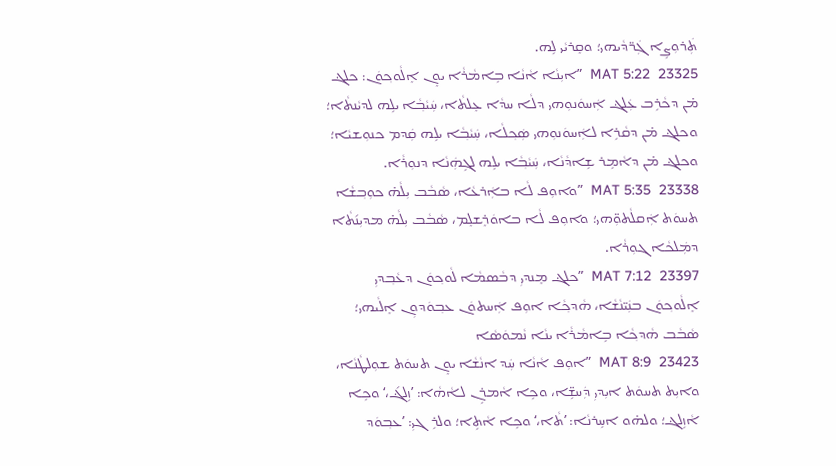ܬܲܪܘܼܨܹܐ ܓܲܪ̈ܕܵܝܗ‌ܝ؛ ܘܩܸܪܝܵܝ ܠܹܗ.
23325  MAT 5:22  ”ܐܝܼܢܵܐ ܐܵܢܵܐ ܒܹܐܡܵܪܵܐ ܝܘܸܢ ܐܸܠܵܘܟ݂ܘܿܢ: ܟܠܔ ܡ̇ܢ ܕܟܵܪܹܒ ܥܲܠܔ ܐܲܚܘܿܢܘܼܗ‌ܝ ܕܠܵܐ ܚܕܵܐ ܥܸܠܬܵ‌ܐ، ܚܲܝܵܒ݂ܵܐ ܝܠܹܗ ܠܕܝܵܢܬܵ‌ܐ؛ ܘܟܠܔ ܡ̇ܢ ܕܩܵܪܹܐ ܠܐܲܚܘܿܢܘܼܗ‌ܝ ܣܲܟ݂ܠܵܐ، ܚܲܝܵܒ݂ܵܐ ܝܠܹܗ ܩܲܕܡ ܟܢܘܼܫܝܵܐ؛ ܘܟܠܔ ܡ̇ܢ ܕܐܵܡܹܪ ܫܹܐܕܵܢܵܐ، ܚܲܝܵܒ݂ܵܐ ܝܠܹܗ ܠܓܹܗܲܢܵܐ ܕܢܘܼܪܵܐ.
23338  MAT 5:35  ”ܘܐܘܼܦ ܠܵܐ ܒܐܲܪܥܵܐ، ܣܵܒܵܒ ܝܼܠܵܗ̇ ܟܘܼܒ݂ܫܵܐ ܬܚܘܿܬ ܐܲܩܠܵܬܘܼ̈ܗ‌ܝ؛ ܘܐܘܼܦ ܠܵܐ ܒܐܘܿܪܸܫܠܸܡ، ܣܵܒܵܒ ܝܼܠܵܗ̇ ܡܕܝܼܢ݇ܬܵ‌ܐ ܕܡܲܠܟܵܐ ܓܘܼܪܵܐ.
23397  MAT 7:12  ”ܟܠܔ ܡܸܢܕܝܼ ܕܒܵܣܡܵܐ ܠܵܘܟ݂ܘܿܢ ܕܥܵܒ݂ܕܝܼ ܐܸܠܵܘܟ݂ܘܿܢ ܒܢܲܝ̈ܢܵܫܵܐ، ܗܵܕܟ݂ܵܐ ܐܘܼܦ ܐܲܚܬܘܿܢ ܥܒ݂ܘܿܕܘܼܢ ܐܸܠܵܝܗ‌ܝ؛ ܣܵܒܵܒ ܗܵܕܟ݂ܵܐ ܒܹܐܡܵܪܵܐ ܝܢܵܐ ܢܵܡܘܿܣܵܐ
23423  MAT 8:9  ”ܐܘܼܦ ܐܵܢܵܐ ܚܲܕ ܐܢܵܫܵܐ ܝܘܸܢ ܬܚܘܿܬ ܫܘܼܠܛܵܢܵܐ، ܘܐܝܼܬ ܬܚܘܿܬ ܐܝܼܕܝܼ ܕܲܚܫܹ̈ܐ، ܘܟܹܐ ܐܵܡܪܹܢ ܠܐܵܗܵܐ: ’ܙܹܠܔ݇،‘ ܘܟܹܐ ܐܵܙܹܠܔ؛ ܘܠܗ̇ܘ ܐܚܹܪܢܵܐ: ’ܬܵ‌ܐ،‘ ܘܟܹܐ ܐܵܬܹ‌ܐ؛ ܘܠܪܹܓܝܼ: ’ܥܒ݂ܘܿܕ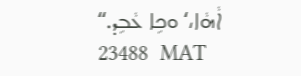ܐܵܗܵܐ،‘ ܘܟܹܐ ܥܵܒܹܕ.“
23488  MAT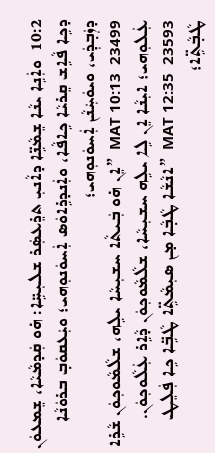10:2  ܘܐܲܢܹܐ ܝܢܵܐ ܫܸܡܵܢܹ̈ܐ ܕܐܵܢܝܼ ܬܪܸܥܣܲܪ ܫܠܝܼܚܹ̈ܐ: ܗ̇ܘ ܩܲܕܡܵܝܵܐ، ܫܸܡܥܘܿܢ ܕܟܹܐ ܦܵܐܹܫ ܩܸܪܝܵܐ ܟܹܐܦܵܐ، ܘܐܲܢܕܪܹܐܘܿܣ ܐܲܚܘܿܢܘܼܗ‌ܝ؛ ܘܝܲܥܩܘܿܒ݂ ܒܪܘܿܢܵܐ ܕܙܲܒ݂ܕܲܝ، ܘܝܘܿܚܲܢܵܢ ܐܲܚܘܿܢܘܼܗ‌ܝ؛
23499  MAT 10:13  ”ܐܸܢ ܗ̇ܘ ܒܲܝܬܵ‌ܐ ܚܫܝܼܚܵܐ ܝܠܹܗ، ܫܠܵܡܵܘܟ݂ܘܿܢ ܫܵܪܹܐ ܥܲܠܘܼܗ‌ܝ؛ ܐܝܼܢܵܐ ܐܸܢ ܠܹܐ ܝܠܹܗ ܚܫܝܼܚܵܐ، ܫܠܵܡܵܘܟ݂ܘܿܢ ܕܵܐܹܪ ܥܲܠܵܘܟ݂ܘܿܢ.
23593  MAT 12:35  ”ܐܢܵܫܵܐ ܛܵܒ݂ܵܐ ܡ̣ܢ ܣܝܼܡܵܬܹ̈‌ܐ ܛܵܒܹ̈ܐ ܟܹܐ ܦܲܠܸܛ ܛܵܒ݂ܵܬܹ̈‌ܐ؛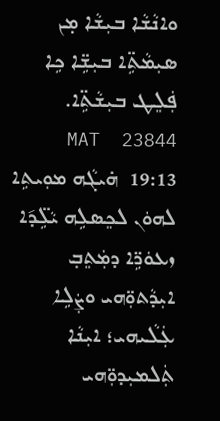ܘܐܢܵܫܵܐ ܒܝܼܫܵܐ ܡ̣ܢ ܣܝܼܡܵܬܹ̈‌ܐ ܒܝܼܫܹ̈ܐ ܟܹܐ ܦܲܠܸܛ ܒܝܼܫܵܬܹ̈‌ܐ.
23844  MAT 19:13  ܗ̇ܝܓܵܗ ܡܘܼܝܬܹ‌ܐ ܠܗܘܿܢ ܠܟܸܣܠܹܗ ܝܵܠܹ̈ܕ݇ܐ ܙܥܘܿܪܹ̈ܐ ܕܡܲܬܸܒ݂ ܐܝܼܕܵܬܘܼ̈ܗ‌ܝ ܘܨܲܠܹܐ ܥܲܠܵܝܗ‌ܝ؛ ܐܝܼܢܵܐ ܬܲܠܡܝܼܕܘܼ̈ܗ‌ܝ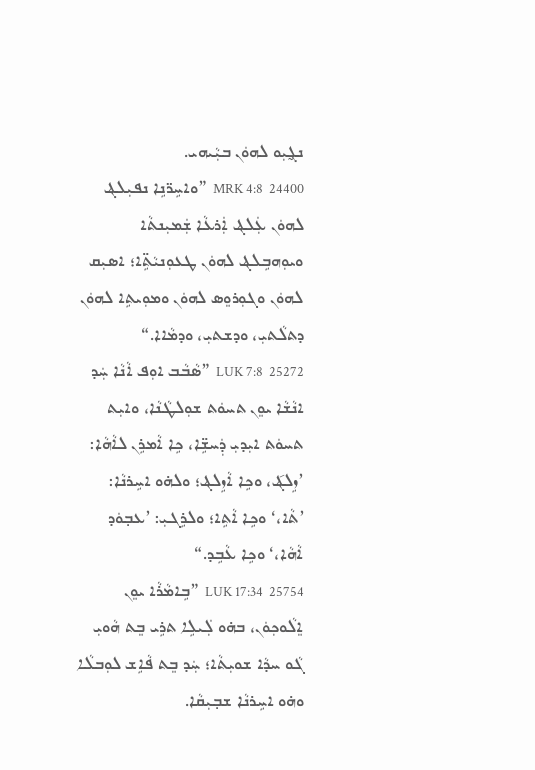ܢܓ̰ܝܼܘ ܠܗܘܿܢ ܒܝܼܵܝܗ‌ܝ.
24400  MRK 4:8  ”ܘܐܚܹܪ̈ܢܹܐ ܢܦܝܼܠܔ ܠܗܘܿܢ ܥܲܠܔ ܐܲܪܥܵܐ ܫܲܡܝܼܢܬܵ‌ܐ ܘܝܘܼܗܒܹܠܔ ܠܗܘܿܢ ܛܥܘܼܢܝܵܬܹ̈‌ܐ؛ ܐܣܝܼܩ ܠܗܘܿܢ ܘܓܘܼܪܘܸܣ ܠܗܘܿܢ ܘܡܘܼܝܬܹ‌ܐ ܠܗܘܿܢ ܕܬܠܵܬ‌ܝܼ، ܘܕܫܬ‌ܝܼ، ܘܕܡܵܐܐ.“
25272  LUK 7:8  ”ܣܵܒܵܒ ܐܘܼܦ ܐܵܢܵܐ ܚܲܕ ܐܢܵܫܵܐ ܝܘܸܢ ܬܚܘܿܬ ܫܘܼܠܛܵܢܵܐ، ܘܐܝܼܬ ܬܚܘܿܬ ܐܝܼܕܝܼ ܕܲܚܫܹ̈ܐ، ܟܹܐ ܐܵܡܪܹܢ ܠܐܵܗܵܐ: ’ܙܹܠܔ݇، ܘܟܹܐ ܐܵܙܹܠܔ؛ ܘܠܗ̇ܘ ܐܚܹܪܢܵܐ: ’ܬܵ‌ܐ،‘ ܘܟܹܐ ܐܵܬܹ‌ܐ؛ ܘܠܪܹܓܝܼ: ’ܥܒ݂ܘܿܕ ܐܵܗܵܐ،‘ ܘܟܹܐ ܥܵܒܹܕ.“
25754  LUK 17:34  ”ܒܹܐܡܵܪܵܐ ܝܘܸܢ ܐܸܠܵܘܟ݂ܘܿܢ، ܒܗ̇ܘ ܠܲܝܠܹܐ ܬܪܹܝ ܒܸܬ ܗܵܘܝܼ ܓܵܘ ܚܕܵܐ ܫܘܝܼܬܵ‌ܐ؛ ܚܲܕ ܒܸܬ ܦܵܐܹܫ ܠܘܼܒܠܵܐ ܘܗ̇ܘ ܐܚܹܪܢܵܐ ܫܒ݂ܝܼܩܵܐ.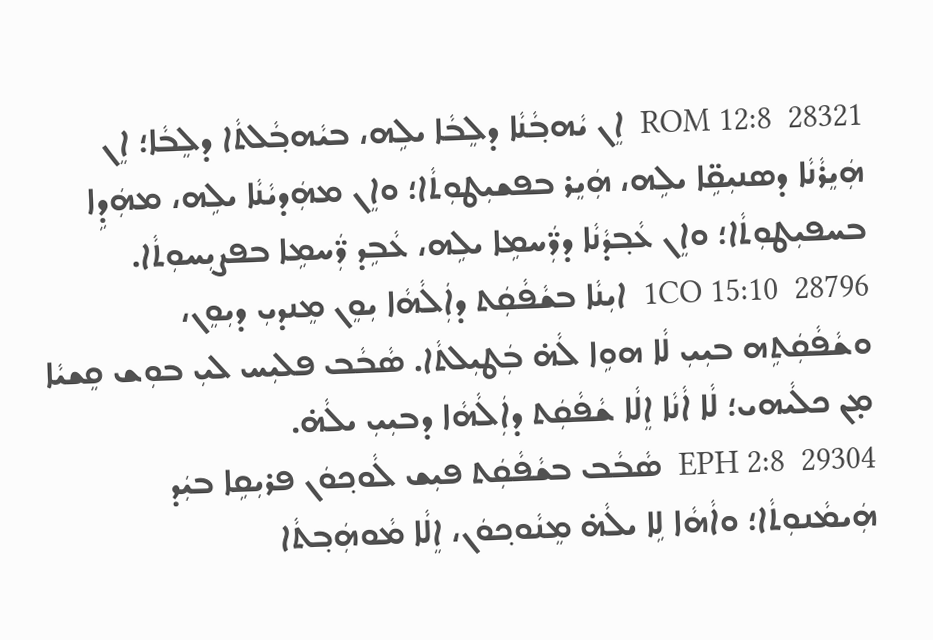28321  ROM 12:8  ܐܸܢ ܝܵܗܒ݂ܵܢܵܐ ܕܠܸܒܵܐ ܝܠܹܗ، ܒܝܵܗܒ݂ܵܠܬܵ‌ܐ ܕܠܸܒܵܐ؛ ܐܸܢ ܗܲܝܸܪܵܢܵܐ ܕܣܢܝܼܩܹ̈ܐ ܝܠܹܗ، ܗܲܝܸܪ ܒܦܫܝܼܛܘܼܬܵ‌ܐ؛ ܘܐܸܢ ܡܗܲܕܝܵܢܵܐ ܝܠܹܗ، ܡܗܲܕܹܐ ܒܚܦܝܼܛܘܼܬܵ‌ܐ؛ ܘܐܸܢ ܥܵܒ݂ܕܵܢܵܐ ܕܪ̈ܲܚܡܹܐ ܝܠܹܗ، ܥܵܒܹܕ ܪ̈ܲܚܡܹܐ ܒܦܨܝܼܚܘܼܬܵ‌ܐ.
28796  1CO 15:10  ܐܝܼܢܵܐ ܒܫܵܦܵܩܲܬ ܕܐܲܠܵܗܵܐ ܝܼܘܸܢ ܡܸܢܕܝܼ ܕܝܼܘܸܢ، ܘܫܵܦܵܩܲܬܹܗ ܒܝܼܝܼ ܠܵܐ ܗܘܹܐ ܠܵܗ̇ ܒܲܛܝܼܠܬܵ‌ܐ. ܣܵܒܵܒ ܦܠܝܼܚ ܠܝܼ ܒܘܼܫ ܩܸܫܝܵܐ ܡ̣ܢ ܟܠܵܝܗ‌ܝ؛ ܠܵܐ ܐܵܢܵܐ ܐܸܠܵܐ ܫܵܦܵܩܲܬ ܕܐܲܠܵܗܵܐ ܕܒܝܼܝܼ ܝܠܵܗ̇.
29304  EPH 2:8  ܣܵܒܵܒ ܒܫܵܦܵܩܲܬ ܦܝܼܫ ܠܵܘܟ݂ܘܿܢ ܦܪܝܼܩܹܐ ܒܝܲܕ ܗܲܝܡܵܢܘܼܬܵ‌ܐ؛ ܘܐܵܗܵܐ ܠܹܐ ܝܠܵܗ̇ ܡܸܢܵܘܟ݂ܘܿܢ، ܐܸܠܵܐ ܡܵܘܗܲܒ݂ܬܵ‌ܐ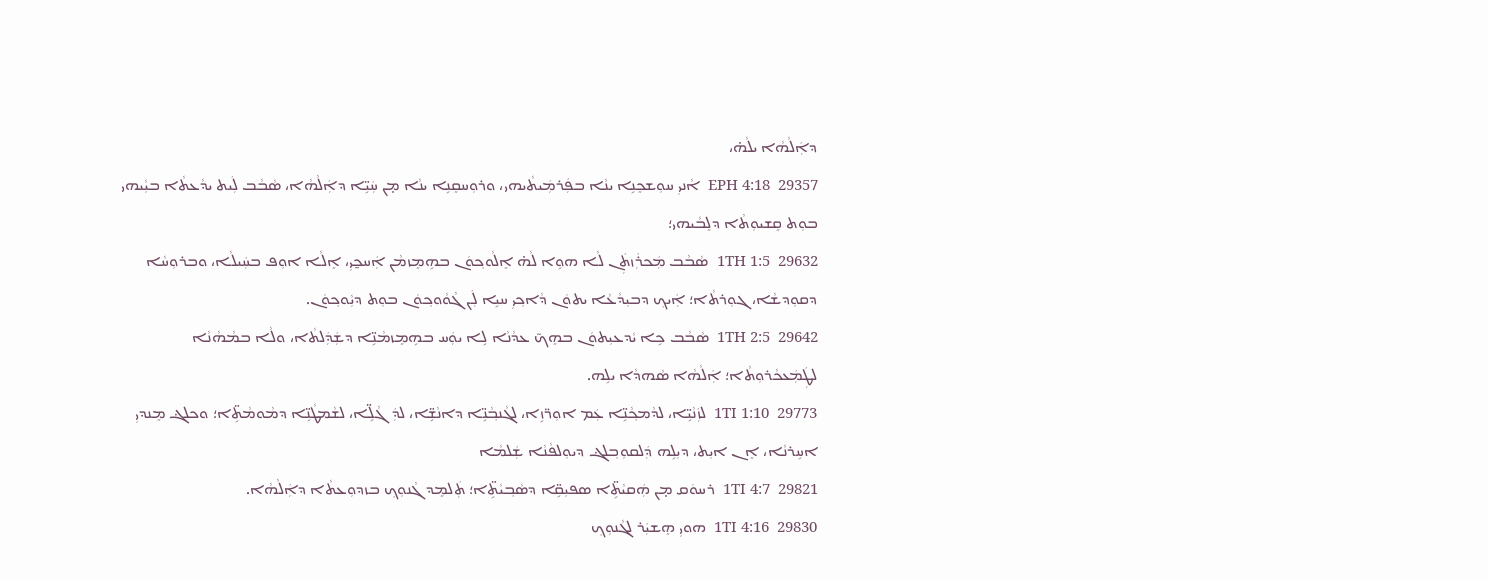ܕܐܲܠܵܗܵܐ ܝܠܵܗ̇،
29357  EPH 4:18  ܐܵܢܝܼ ܚܘܼܫܟܸܢܹܐ ܝܢܵܐ ܒܦܲܪܡܲܝܬܵܝܗ‌ܝ، ܘܪܘܼܚܩܸܢܹܐ ܝܢܵܐ ܡ̣ܢ ܚܲܝܹ̈ܐ ܕܐܲܠܵܗܵܐ، ܣܵܒܵܒ ܠܲܝܬ ܝܕܵܥܬܵ‌ܐ ܒܝܼܵܝܗ‌ܝ ܒܘܼܬ ܩܸܫܝܘܼܬܵ‌ܐ ܕܠܸܒܵܝܗ‌ܝ؛
29632  1TH 1:5  ܣܵܒܵܒ ܡܲܟܪܲܙܬܲܢ ܠܵܐ ܗܘܹܐ ܠܵܗ̇ ܐܸܠܵܘܟ݂ܘܿܢ ܒܗܹܡܸܙܡܵܢ ܐܲܚܟ̰ܝܼ، ܐܸܠܵܐ ܐܘܼܦ ܒܚܲܝܠܵܐ، ܘܒܪܘܼܚܵܐ ܕܩܘܼܕܫܵܐ، ܓܘܼܪܬܵ‌ܐ؛ ܐܲܝܟ݂ ܕܒܝܼܕܵܥܵܐ ܝܬܘܿܢ ܕܵܐܟ݂ܝܼ ܚܝܹܐ ܠܲܢ ܓܵܘܵܘܟ݂ܘܿܢ ܒܘܼܬ ܕܝܼܵܘܟ݂ܘܿܢ.
29642  1TH 2:5  ܣܵܒܵܒ ܟܹܐ ܝܵܕܥܝܼܬܘܿܢ ܒܗܸܟ̃ ܥܕܵܢܵܐ ܠܹܐ ܝܘܲܚ ܒܗܹܡܸܙܡܵܢܹ̈ܐ ܕܫܲܕܲܠܬܵ‌ܐ، ܘܠܵܐ ܒܡܵܗܵܢܵܐ ܠܛܲܡܲܥܟܵܪܘܼܬܵ‌ܐ؛ ܐܲܠܵܗܵܐ ܣܵܗܕܵܐ ܝܠܹܗ.
29773  1TI 1:10  ܠܙܲܢܵܝܹ̈ܐ، ܠܕܵܡܟ݂ܵܢܹ̈ܐ ܥܲܡ ܐܘܼܪ̈ܙܹܐ، ܠܓܵܢܒ݂ܵܢܹ̈ܐ ܕܐܢܵܫܹ̈ܐ، ܠܕܲܓܵܠܹ̈ܐ، ܠܫܵܡܛܵܢܹ̈ܐ ܕܡܵܘܡܵܬܹ̈‌ܐ؛ ܘܟܠܔ ܡܸܢܕܝܼ ܐܚܹܪܢܵܐ، ܐܸܢ ܐܝܼܬ، ܕܝܼܠܹܗ ܕܲܠܩܘܼܒ݂ܠܔ ܕܝܘܼܠܦܵܢܵܐ ܫܲܠܡܵܐ
29821  1TI 4:7  ܪܚܘܿܩ ܡ̣ܢ ܗܲܩܝܵܬܹ̈‌ܐ ܣܦܝܼܩܹ̈ܐ ܕܣܵܒ݂ܝܵܬܹ̈‌ܐ؛ ܬܲܠܡܸܕ ܓܵܢܘܼܟ݂ ܒܙܕܘܼܥܬܵ‌ܐ ܕܐܲܠܵܗܵܐ.
29830  1TI 4:16  ܗܘܝܼ ܗܸܫܝܲܪ ܠܓܵܢܘܼܟ݂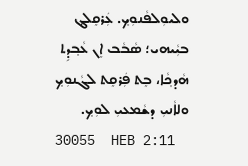ܘܠܝܘܼܠܦܵܢܘܼܟ݂. ܥܲܪܩܸܠܔ ܒܝܼܵܝܗ‌ܝ؛ ܣܵܒܵܒ ܐܸܢ ܥܵܒ݂ܕܹܬ ܗܵܕܟ݂ܵܐ، ܒܸܬ ܦܲܪܩܸܬ ܠܓܵܢܘܼܟ݂ ܘܠܐܵܢܝܼ ܕܫܵܡܥܝܼ ܠܘܼܟ݂.
30055  HEB 2:11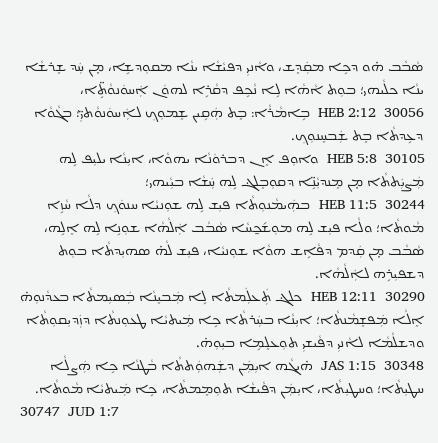ܣܵܒܵܒ ܗ̇ܘ ܕܟܹܐ ܡܩܲܕܸܫ، ܘܐܵܢܝܼ ܕܦܝܵܫܵܐ ܝܢܵܐ ܡܩܘܼܕܫܹܐ، ܡ̣ܢ ܚܲܕ ܫܸܪܫܵܐ ܝܢܵܐ ܟܠܵܝܗ‌ܝ؛ ܒܘܼܬ ܐܵܗܵܐ ܠܹܐ ܢܵܟܹܦ ܕܩܵܪܹܐ ܠܗܘܿܢ ܐܲܚܘܿܢܘܵܬܹ̈‌ܐ،
30056  HEB 2:12  ܒܹܐܡܵܪܵܐ: ܒܸܬ ܗܲܩܹܝܢ ܫܸܡܘܼܟ݂ ܠܐܲܚܘܿܢܘܵܬ‌ܝܼ̈؛ ܒܓܵܘܵܐ ܕܥܹܕܬܵ‌ܐ ܒܸܬ ܫܲܒܚܸܢܘܼܟ݂.
30105  HEB 5:8  ܘܐܘܼܦ ܐܸܢ ܕܒܪܘܿܢܵܐ ܝܗܘܵܐ، ܐܝܼܢܵܐ ܝܠܝܼܦ ܠܹܗ ܡܲܨܝܲܬܬܵ‌ܐ ܡ̣ܢ ܡܸܢܕܝܼܵܢܹ̈ܐ ܕܩܘܼܒܸܠܔ ܠܹܗ ܚܲܫܵܐ ܒܝܼܵܝܗ‌ܝ؛
30244  HEB 11:5  ܒܗܲܝܡܵܢܘܼܬܵ‌ܐ ܦܝܼܫ ܠܹܗ ܫܘܼܢܝܵܐ ܚܢܘܿܟ݂ ܕܠܵܐ ܚܵܙܹܐ ܡܵܘܬܵ‌ܐ؛ ܘܠܵܐ ܦܝܼܫ ܠܹܗ ܡܘܼܫ݇ܟ̰ܚܵܐ ܣܵܒܵܒ ܐܲܠܵܗܵܐ ܫܘܼܢܹܐ ܠܹܗ ܐܸܠܹܗ، ܣܵܒܵܒ ܡ̣ܢ ܩܲܕܡ ܕܦܵܐܹܫ ܗܘܵܐ ܫܘܼܢܝܵܐ، ܦܝܼܫ ܠܵܗ̇ ܣܗܝܼܕܬܵ‌ܐ ܒܘܼܬ ܕܫܦܝܼܪܹܗ ܠܐܲܠܵܗܵܐ.
30290  HEB 12:11  ܟܠܔ ܬܲܥܠܲܡܬܵ‌ܐ ܠܹܐ ܡܲܒܝܸܢܵܐ ܒܲܣܝܼܡܬܵ‌ܐ ܒܥܕܵܢܘܼܗ̇ ܐܸܠܵܐ ܡܲܦܫܸܡܵܢܬܵ‌ܐ؛ ܐܝܼܢܵܐ ܒܚܲܪܬܵ‌ܐ ܟܹܐ ܡܲܝܬܝܵܐ ܛܥܘܼܢܬܵ‌ܐ ܕܙܲܕܝܼܩܘܼܬܵ‌ܐ ܘܕܫܠܵܡܵܐ ܠܐܵܢܝܼ ܕܦܵܝܫܝܼ ܬܘܼܥܠܸܡܹܐ ܒܝܼܘܼܗ̇.
30348  JAS 1:15  ܗ̇ܝܓܵܗ ܐܝܼܡܲܢ ܕܫܲܗܘܲܬܬܵ‌ܐ ܒܵܛܢܵܐ ܟܹܐ ܗܲܨܠܵܐ ܚܛܝܼܬܵ‌ܐ؛ ܘܚܛܝܼܬܵ‌ܐ، ܐܝܼܡܲܢ ܕܦܵܝܫܵܐ ܬܘܼܡܸܡܬܵ‌ܐ، ܟܹܐ ܡܲܝܬܝܵܐ ܡܵܘܬܵ‌ܐ.
30747  JUD 1:7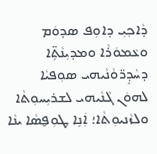ܕܵܐܟ݂ܝܼ ܕܐܘܼܦ ܣܕܘܿܡ ܘܥܵܡܘܿܪܵܐ ܘܡܕܝܼܢܵܬܹ̈‌ܐ ܕܚܵܕܸܪ̈ܘܵܢܵܝܗ‌ܝ ܣܘܼܦܝܵܐ ܠܗܘܿܢ ܓܵܢܵܝܗ‌ܝ ܠܫܪܝܼܚܘܼܬܵ‌ܐ ܘܠܙܵܢܝܘܼܬܵ‌ܐ؛ ܐܲܢܹܐ ܛܘܼܦ̮ܣܵܐ ܝܢܵܐ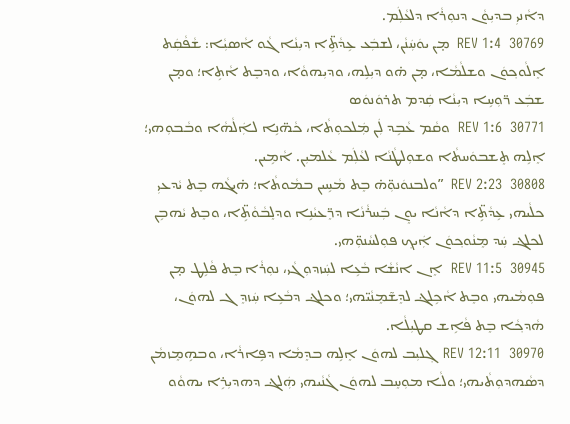ܕܐܵܢܝܼ ܒܕܝܼܘܵܢ ܕܢܘܼܪܵܐ ܕܠܥܵܠܲܡ.
30769  REV 1:4  ܡ̣ܢ ܝܘܿܚܲܢܵܢ، ܠܫܒܲܥ ܥܹܕܵܬܹ̈‌ܐ ܕܝܼܢܵܐ ܓܵܘ ܐܵܣܝܼܵܐ: ܫܵܦܵܩܲܬ ܐܸܠܵܘܟ݂ܘܿܢ ܘܫܠܵܡܵܐ، ܡ̣ܢ ܗ̇ܘ ܕܝܼܠܹܗ، ܘܕܝܼܗܘܵܐ، ܘܕܒܸܬ ܐܵܬܹ‌ܐ؛ ܘܡ̣ܢ ܫܒܲܥ ܪ̈ܘܼܚܹܐ ܕܝܼܢܵܐ ܩܲܕܡ ܬܪܘܿܢܘܿܣ
30771  REV 1:6  ܘܩܵܡ ܥܵܒܹܕ ܠܲܢ ܡܲܠܟܘܼܬܵ‌ܐ، ܟܵܗ̈ܢܹܐ ܠܐܲܠܵܗܵܐ ܘܒܵܒܘܼܗ‌ܝ؛ ܐܸܠܹܗ ܬܸܫܒܘܿܚܬܵ‌ܐ ܘܫܘܼܠܛܵܢܵܐ ܠܥܵܠܲܡ ܥܵܠܡܝܼܢ. ܐܵܡܹܝܢ.
30808  REV 2:23  ”ܘܠܒܢܘܿܢܘܼ̈ܗ̇ ܒܸܬ ܡܵܚܹܝܢ ܒܡܵܘܬܵ‌ܐ؛ ܗ̇ܝܓܵܗ ܒܸܬ ܝܵܕܥܝܼ ܟܠܵܝܗ‌ܝ ܥܹܕܵܬܹ̈‌ܐ ܕܐܵܢܵܐ ܝܘܸܢ ܒܲܚܪܵܢܵܐ ܕܪܸ̈ܥܝܵܢܹܐ ܘܕܠܸܒܵܘܵܬܹ̈‌ܐ، ܘܒܸܬ ܝܵܗܒܹܢ ܠܟܠܔ ܚܲܕ ܡܸܢܵܘܟ݂ܘܿܢ ܐܲܝܟ݂ ܦܘܼܠܚܵܢܘܼ̈ܗ‌ܝ.
30945  REV 11:5  ܐܸܢ ܐܢܵܫܵܐ ܒܵܥܹܐ ܠܚܲܙܕܘܼܓܵܝ، ܢܘܼܪܵܐ ܒܸܬ ܦܵܠܹܛ ܡ̣ܢ ܦܘܼܡܵܝܗ‌ܝ ܘܒܸܬ ܐܵܟܹܠܔ ܠܕܸܫ̃ܡܸܢܵܝ̈ܗ‌ܝ؛ ܘܟܠܔ ܕܒܵܥܹܐ ܚܲܙܕܸܓ ܠܗܘܿܢ، ܗܵܕܟ݂ܵܐ ܒܸܬ ܦܵܐܹܫ ܩܛܝܼܠܵܐ.
30970  REV 12:11  ܓ݂ܠܝܼܒ ܠܗܘܿܢ ܐܸܠܹܗ ܒܕܸܡܵܐ ܕܦܹܐܪܵܐ، ܘܒܗܹܡܸܙܡܵܢ ܕܣܵܗܕܘܼܬܵܝܗ‌ܝ؛ ܘܠܵܐ ܡܘܼܚܸܒ ܠܗܘܿܢ ܓܵܢܵܝܗ‌ܝ ܗܲܠܔ ܕܗܕܝܼܪܹܐ ܝܗܘܵܘ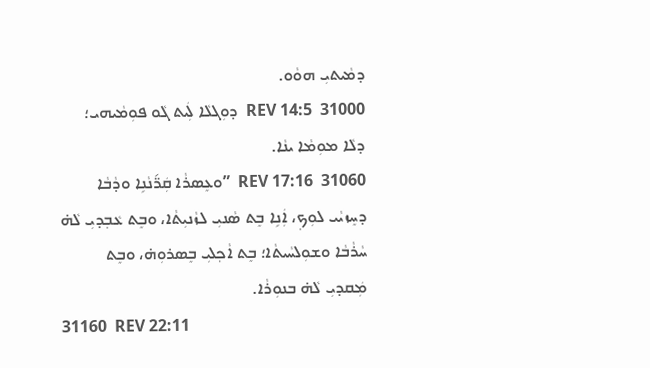ܕܡܵܝܬ‌ܝܼ ܗܘܵܘ.
31000  REV 14:5  ܕܘܼܓܠܵܐ ܠܲܝܬ ܓܵܘ ܦܘܼܡܵܝܗ‌ܝ؛ ܕܠܵܐ ܡܘܼܡܵܐ ܝܢܵܐ.
31060  REV 17:16  ”ܘܥܸܣܪܵܐ ܩܲܪ̈݇ܢܵܢܹܐ ܘܕܵܒܵܐ ܕܚܸܙܝܵܝ ܠܘܼܟ݂، ܐܲܢܹܐ ܒܸܬ ܣܵܢܝܼ ܠܙܵܢܝܼܬܵ‌ܐ، ܘܒܸܬ ܥܵܒ݂ܕܝܼ ܠܵܗ̇ ܚܵܪܵܒܵܐ ܘܫܘܼܠܚܵܝܬܵ‌ܐ؛ ܒܸܬ ܐܵܟ݂ܠܝܼ ܒܸܣܪܘܼܗ̇، ܘܒܸܬ ܡܲܩܕܝܼ ܠܵܗ̇ ܒܢܘܼܪܵܐ.
31160  REV 22:11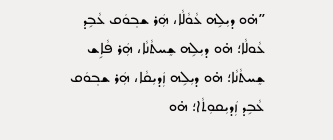”ܗ̇ܘ ܕܝܼܠܹܗ ܥܵܘܵܠܵܐ، ܗܲܪ ܫܒ݂ܘܿܩ ܥܵܒܹܕ ܥܵܘܠܵܐ؛ ܗ̇ܘ ܕܝܼܠܹܗ ܫܸܚܬܵܢܵܐ، ܗܲܪ ܦܵܐܹܫ ܫܸܚܬܵܢܵܐ؛ ܗ̇ܘ ܕܝܼܠܹܗ ܙܲܕܝܼܩܵܐ، ܗܲܪ ܫܒ݂ܘܿܩ ܥܵܒܹܕ ܙܲܕܝܼܩܘܼܬܵ‌ܐ؛ ܗ̇ܘ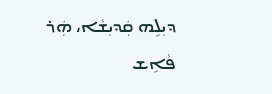ܕܝܼܠܹܗ ܩܲܕܝܼܫܵܐ، ܗܲܪ ܦܵܐܹܫ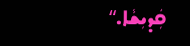ܩܲܕܝܼܫܵܐ.“